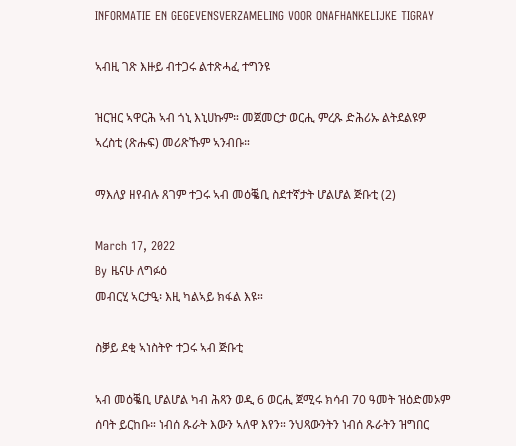INFORMATIE EN GEGEVENSVERZAMELING VOOR ONAFHANKELIJKE TIGRAY

ኣብዚ ገጽ እዙይ ብተጋሩ ልተጽሓፈ ተግንዩ

ዝርዝር ኣዋርሕ ኣብ ጎኒ እኒሀኩም። መጀመርታ ወርሒ ምረጹ ድሕሪኡ ልትደልዩዎ ኣረስቲ (ጽሑፍ) መሪጽኹም ኣንብቡ።

ማእለያ ዘየብሉ ጸገም ተጋሩ ኣብ መዕቘቢ ስደተኛታት ሆልሆል ጅቡቲ (2)

March 17, 2022
By ዜናሁ ለግፉዕ
መብርሂ ኣርታዒ፡ እዚ ካልኣይ ክፋል እዩ።

ስቓይ ደቂ ኣነስትዮ ተጋሩ ኣብ ጅቡቲ

ኣብ መዕቘቢ ሆልሆል ካብ ሕጻን ወዲ 6 ወርሒ ጀሚሩ ክሳብ 70 ዓመት ዝዕድመኦም ሰባት ይርከቡ። ነብሰ ጹራት እውን ኣለዋ እየን። ንህጻውንትን ነብሰ ጹራትን ዝግበር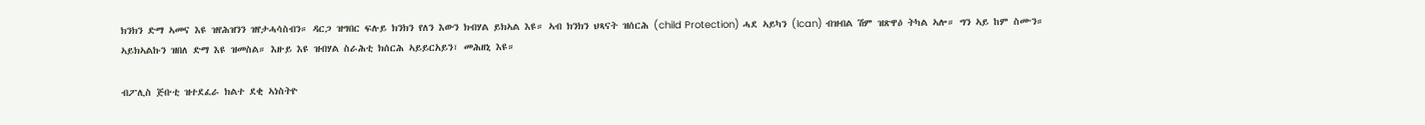ክንክን ድማ ኣመና እዩ ዝየሕዝንን ዝየታሓሳስብን። ዳርጋ ዝግበር ፍሉይ ክንክን የለን እውን ክብሃል ይክኣል እዩ። ኣብ ክንክን ህጻናት ዝሰርሕ (child Protection) ሓደ ኣይካን (Ican) ብዝብል ሽም ዝጽዋዕ ትካል ኣሎ። ግን ኣይ ከም ስሙን። ኣይክኣልኩን ዝበለ ድማ እዩ ዝመስል። እዙይ እዩ ዝብሃል ስራሕቲ ክሰርሕ ኣይይርአይን፣ መሕዘኒ እዩ።

ብፖሊስ ጅቡቲ ዝተደፈራ ክልተ ደቂ ኣነስትዮ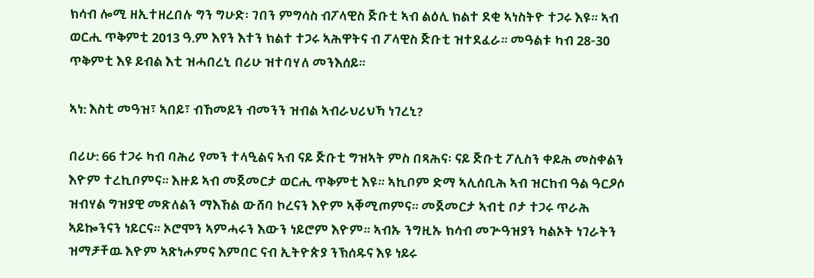ክሳብ ሎሚ ዘኢተዘረበሉ ግን ግሁድ፡ ገበን ምግሳስ ብፖላዊስ ጅቡቲ ኣብ ልዕሊ ክልተ ደቂ ኣነስትዮ ተጋሩ እዩ። ኣብ ወርሒ ጥቅምቲ 2013 ዓ.ም እየን እተን ክልተ ተጋሩ ኣሕዋትና ብ ፖላዊስ ጅቡቲ ዝተደፈራ። መዓልቱ ካብ 28-30 ጥቅምቲ እዩ ይብል እቲ ዝሓበረኒ በሪሁ ዝተባሃለ መንእሰይ።

ኣነ: እስቲ መዓዝ፣ ኣበይ፣ ብኸመይን ብመንን ዝብል ኣብራህሪህኻ ነገረኒ?

በሪሁ: 66 ተጋሩ ካብ ባሕሪ የመን ተላዒልና ኣብ ናይ ጅቡቲ ግዝኣት ምስ በጻሕና፡ ናይ ጅቡቲ ፖሊስን ቀይሕ መስቀልን እዮም ተረኪቦምና። እዙይ ኣብ መጀመርታ ወርሒ ጥቅምቲ እዩ። ኣኪቦም ድማ ኣሊሰቢሕ ኣብ ዝርከብ ዓል ዓርዖሶ ዝብሃል ግዝያዊ መጽለልን ማእኸል ውሸባ ኮረናን እዮም ኣቐሚጦምና። መጀመርታ ኣብቲ ቦታ ተጋሩ ጥራሕ ኣይኰንናን ነይርና። ኦሮሞን ኣምሓሩን እውን ነይሮም እዮም። ኣብኡ ንግዚኡ ክሳብ መጕዓዝያን ካልኦት ነገራትን ዝማቻቸዉ እዮም ኣጽነሖምና እምበር ናብ ኢትዮጵያ ንኽሰዱና እዩ ነይሩ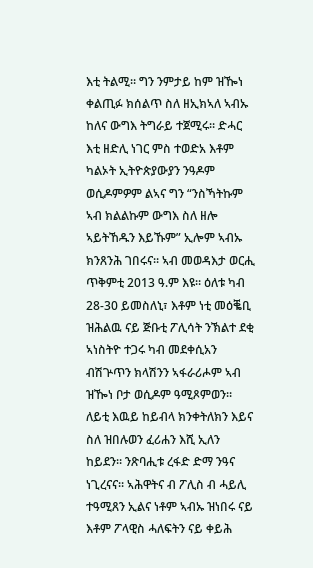እቲ ትልሚ። ግን ንምታይ ከም ዝዀነ ቀልጢፉ ክሰልጥ ስለ ዘኢክኣለ ኣብኡ ከለና ውግእ ትግራይ ተጀሚሩ። ድሓር እቲ ዘድሊ ነገር ምስ ተወድአ እቶም ካልኦት ኢትዮጵያውያን ንዓዶም ወሲዶምዎም ልኣና ግን “ንስኻትኩም ኣብ ክልልኩም ውግእ ስለ ዘሎ ኣይትኸዱን እይኹም” ኢሎም ኣብኡ ክንጸንሕ ገበሩና። ኣብ መወዳእታ ወርሒ ጥቅምቲ 2013 ዓ.ም እዩ። ዕለቱ ካብ 28-30 ይመስለኒ፣ እቶም ነቲ መዕቘቢ ዝሕልዉ ናይ ጅቡቲ ፖሊሳት ንኽልተ ደቂ ኣነስትዮ ተጋሩ ካብ መደቀሲአን ብሽጕጥን ክላሽንን ኣፋራሪሖም ኣብ ዝዀነ ቦታ ወሲዶም ዓሚጾምወን። ለይቲ እዉይ ከይብላ ክንቀትለክን እይና ስለ ዝበሉወን ፈሪሐን እሺ ኢለን ከይደን። ንጽባሒቱ ረፋድ ድማ ንዓና ነጊረናና። ኣሕዋትና ብ ፖሊስ ብ ሓይሊ ተዓሚጸን ኢልና ነቶም ኣብኡ ዝነበሩ ናይ እቶም ፖላዊስ ሓለፍትን ናይ ቀይሕ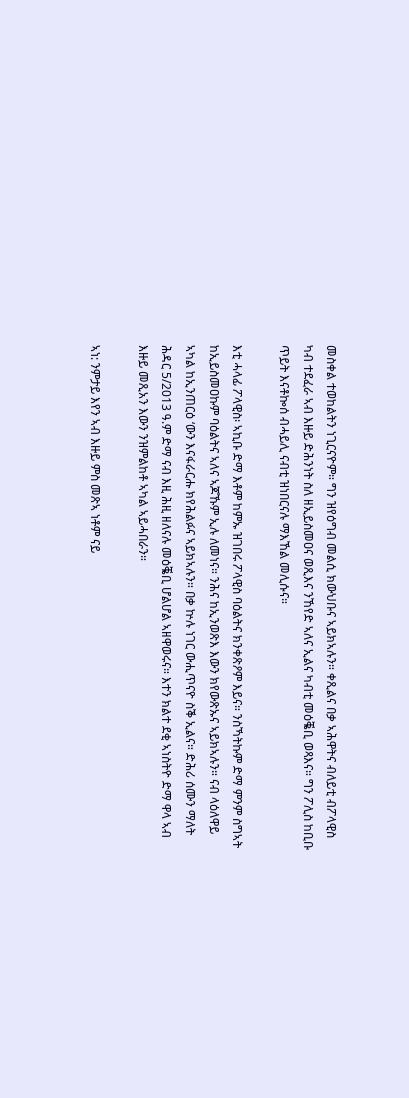መስቀል ተወከልትን ነጊርናዮም። ግን ዝየዕግብ መልሲ ክውህቡና ኣይክኣሉን። ቀጺልና በቃ ኣሕዋትና ብለይቲ ብፖላዊስ ካብ ተደፈራ ኣብ እዙይ ድሕንነት ስለ ዘኢይስመዐና ወጺእና ንኸየድ ኣለና ኢልና ካብቲ መዕቘቢ ወጻእና። ግን ፖሊስ ከቢቡ ጥይት እናቶኰሰ ብሓይሊ ናብቲ ዝነበርናሉ ማእኸል መሊሱና።

እቲ ሓላፊ ፖላዊስ፡ ኣኪቡ ድማ እቶም ከምኡ ዝገበሩ ፖላዊስ ባዕልትና ክንቀጽዖም እይና። ንስኻትኩም ድማ ምንም ስግኣት ከኢይስመዐኩም ባዕልትና ኣለና ኣጆኹም ኢሉ ለመነና። ንሕና ከኢንወጽእ እውን ክየውጽኡና ኣይክኣሉን። ናብ ላዕለዋይ ኣካል ከኢንጠርዕ ‘ውን እናፋራርሑ ክየሕልፉና ኣይክኣሉን። በቃ ኵሉ ነገር ውሒጥናዮ ስቕ ኢልና። ድሕሪ ሰሙን ማለት ሕዳር 5/2013 ዓ.ም ድማ ናብ እዚ ሕዚ ዘለናሉ መዕቘቢ ሆልሆል ኣዘዋወሩና። እተን ክልተ ደቂ ኣነስትዮ ድማ ዋላ ኣብ እዙይ መጺአን እውን ንዝምልከቶ ኣካል ኣይሓበራን።

ኣነ: ንምታይ እየን ኣብ እዙይ ምስ መጽኣ ነቶም ናይ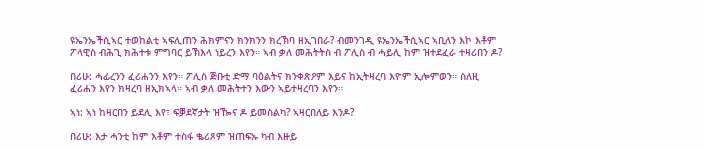ዩኤንኤችሲኣር ተወከልቲ ኣፍሊጠን ሕክምናን ክንክንን ክረኽባ ዘኢገበራ? ብመንገዲ ዩኤንኤችሲኣር ኣቢለን እኮ እቶም ፖላዊስ ብሕጊ ክሕተቱ ምግባር ይኽእላ ነይረን እየን። ኣብ ቃለ መሕትትስ ብ ፖሊስ ብ ሓይሊ ከም ዝተደፈራ ተዛሪበን ዶ?

በሪሁ: ሓፊረንን ፈሪሐንን እየን። ፖሊስ ጅቡቲ ድማ ባዕልትና ክንቀጽዖም እይና ከኢትዛረባ እዮም ኢሎምወን። ስለዚ ፈሪሐን እየን ክዛረባ ዘኢክኣላ። ኣብ ቃለ መሕትተን እውን ኣይተዛረባን እየን።

ኣነ: ኣነ ከዛርበን ይደሊ እየ፣ ፍቓደኛታት ዝዀና ዶ ይመስልካ? ኣዛርበለይ እንዶ?

በሪሁ: እታ ሓንቲ ከም እቶም ተስፋ ቈሪጾም ዝጠፍኡ ካብ እዙይ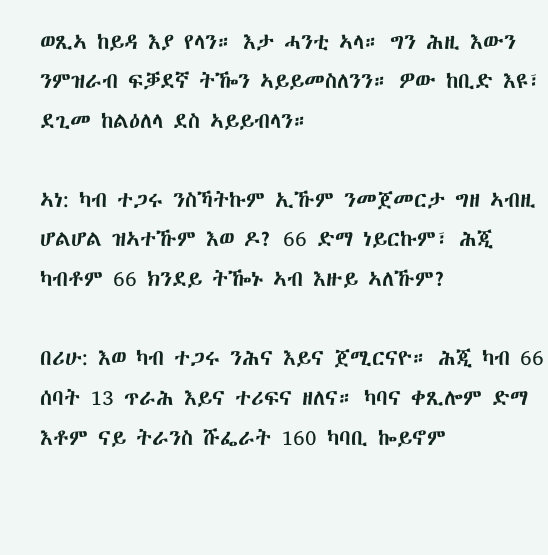ወጺኣ ከይዳ እያ የላን። እታ ሓንቲ ኣላ። ግን ሕዚ እውን ንምዝራብ ፍቓደኛ ትዀን ኣይይመስለንን። ዎው ከቢድ እዩ፣ ደጊመ ከልዕለላ ደስ ኣይይብላን።

ኣነ: ካብ ተጋሩ ንስኻትኩም ኢኹም ንመጀመርታ ግዘ ኣብዚ ሆልሆል ዝኣተኹም እወ ዶ? 66 ድማ ነይርኩም፣ ሕጂ ካብቶም 66 ክንደይ ትዀኑ ኣብ እዙይ ኣለኹም?

በሪሁ: እወ ካብ ተጋሩ ንሕና እይና ጀሚርናዮ። ሕጂ ካብ 66 ሰባት 13 ጥራሕ እይና ተሪፍና ዘለና። ካባና ቀጺሎም ድማ እቶም ናይ ትራንስ ሹፌራት 160 ካባቢ ኰይኖም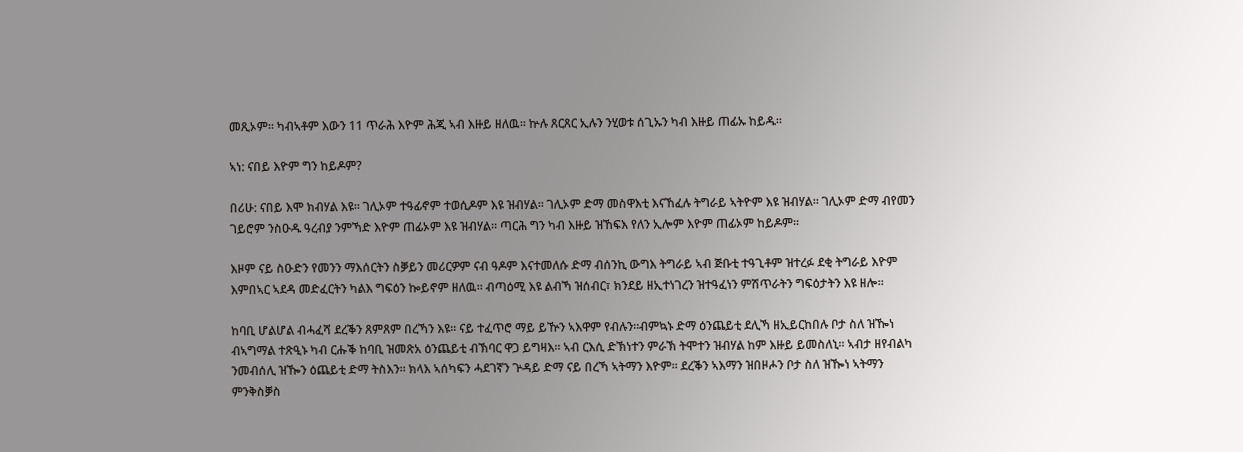መጺኦም። ካብኣቶም እውን 11 ጥራሕ እዮም ሕጂ ኣብ እዙይ ዘለዉ። ኵሉ ጸርጸር ኢሉን ንሂወቱ ሰጊኡን ካብ እዙይ ጠፊኡ ከይዱ።

ኣነ: ናበይ እዮም ግን ከይዶም?

በሪሁ: ናበይ እሞ ክብሃል እዩ። ገሊኦም ተዓፊኖም ተወሲዶም እዩ ዝብሃል። ገሊኦም ድማ መስዋእቲ እናኸፈሉ ትግራይ ኣትዮም እዩ ዝብሃል። ገሊኦም ድማ ብየመን ገይሮም ንስዑዱ ዓረብያ ንምኻድ እዮም ጠፊኦም እዩ ዝብሃል። ጣርሕ ግን ካብ እዙይ ዝኸፍእ የለን ኢሎም እዮም ጠፊኦም ከይዶም።

እዞም ናይ ስዑድን የመንን ማእሰርትን ስቓይን መሪርዎም ናብ ዓዶም እናተመለሱ ድማ ብሰንኪ ውግእ ትግራይ ኣብ ጅቡቲ ተዓጊቶም ዝተረፉ ደቂ ትግራይ እዮም እምበኣር ኣደዳ መድፈርትን ካልእ ግፍዕን ኰይኖም ዘለዉ። ብጣዕሚ እዩ ልብኻ ዝሰብር፣ ክንደይ ዘኢተነገረን ዝተዓፈነን ምሽጥራትን ግፍዕታትን እዩ ዘሎ።

ከባቢ ሆልሆል ብሓፈሻ ደረቕን ጸምጸም በረኻን እዩ። ናይ ተፈጥሮ ማይ ይዅን ኣእዋም የብሉን።ብምኳኑ ድማ ዕንጨይቲ ደሊኻ ዘኢይርከበሉ ቦታ ስለ ዝዀነ ብኣግማል ተጽዒኑ ካብ ርሑቕ ከባቢ ዝመጽአ ዕንጨይቲ ብኽባር ዋጋ ይግዛእ። ኣብ ርእሲ ድኽነተን ምራኽ ትሞተን ዝብሃል ከም እዙይ ይመስለኒ። ኣብታ ዘየብልካ ንመብሰሊ ዝዀን ዕጨይቲ ድማ ትስእን። ክላእ ኣሰካፍን ሓደገኛን ጕዳይ ድማ ናይ በረኻ ኣትማን እዮም። ደረቕን ኣእማን ዝበዞሖን ቦታ ስለ ዝዀነ ኣትማን ምንቅስቓስ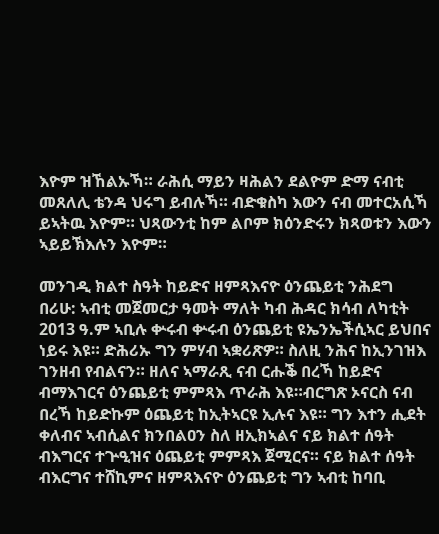እዮም ዝኸልኡኻ። ራሕሲ ማይን ዛሕልን ደልዮም ድማ ናብቲ መጸለሊ ቴንዳ ህሩግ ይብሉኻ። ብድቁስካ እውን ናብ መተርአሲኻ ይኣትዉ እዮም። ህጻውንቲ ከም ልቦም ክዕንድሩን ክጻወቱን እውን ኣይይኽእሉን እዮም።

መንገዲ ክልተ ስዓት ከይድና ዘምጻእናዮ ዕንጨይቲ ንሕደግ
በሪሁ: ኣብቲ መጀመርታ ዓመት ማለት ካብ ሕዳር ክሳብ ለካቲት 2013 ዓ.ም ኣቢሉ ቍሩብ ቍሩብ ዕንጨይቲ ዩኤንኤችሲኣር ይህበና ነይሩ እዩ። ድሕሪኡ ግን ምሃብ ኣቋሪጽዎ። ስለዚ ንሕና ከኢንገዝእ ገንዘብ የብልናን። ዘለና ኣማራጺ ናብ ርሑቕ በረኻ ከይድና ብማእገርና ዕንጨይቲ ምምጻእ ጥራሕ እዩ።ብርግጽ ኦናርስ ናብ በረኻ ከይድኩም ዕጨይቲ ከኢትኣርዩ ኢሉና እዩ። ግን እተን ሒደት ቀለብና ኣብሲልና ክንበልዐን ስለ ዘኢክኣልና ናይ ክልተ ሰዓት ብእግርና ተጕዒዝና ዕጨይቲ ምምጻእ ጀሚርና። ናይ ክልተ ሰዓት ብእርግና ተሸኪምና ዘምጻእናዮ ዕንጨይቲ ግን ኣብቲ ከባቢ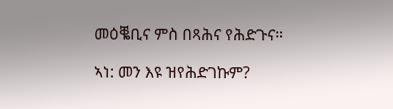መዕቘቢና ምስ በጻሕና የሕድጉና።

ኣነ: መን እዩ ዝየሕድገኩም?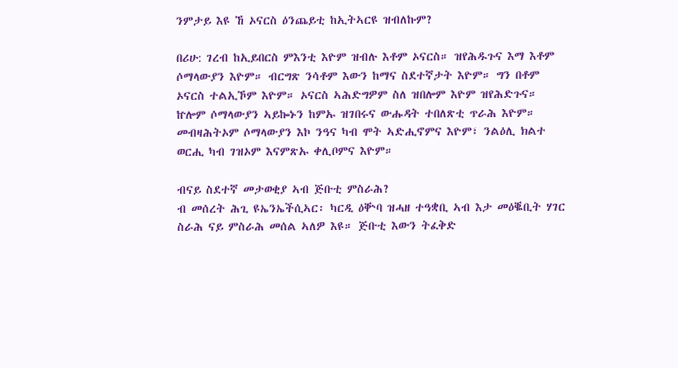ንምታይ እዩ ኸ ኦናርስ ዕንጨይቲ ከኢትኣርዩ ዝብለኩም?

በሪሁ: ገረብ ከኢይበርስ ምእንቲ እዮም ዝብሉ እቶም ኦናርስ። ዝየሕዱጉና እማ እቶም ሶማላውያን እዮም። ብርግጽ ንሳቶም እውን ከማና ስደተኛታት እዮም። ግን በቶም ኦናርስ ተልኢኾም እዮም። ኦናርስ ኣሕድግዎም ስለ ዝበሎም እዮም ዝየሕድጉና። ኵሎም ሶማላውያን ኣይኰኑን ከምኡ ዝገበሩና ውሑዳት ተበለጽቲ ጥራሕ እዮም። መብዛሕትኦም ሶማላውያን እኮ ንዓና ካብ ሞት ኣድሒኖምና እዮም፣ ንልዕሊ ክልተ ወርሒ ካብ ገዝኦም እናምጽኡ ቀሊቦምና እዮም።

ብናይ ስደተኛ መታወቂያ ኣብ ጅቡቲ ምስራሕ?
ብ መሰረት ሕጊ ዩኤንኤችሲኣር፡ ካርዲ ዕቝባ ዝሓዘ ተዓቋቢ ኣብ እታ መዕቘቢት ሃገር ስራሕ ናይ ምስራሕ መሰል ኣለዎ እዩ። ጅቡቲ እውን ትፈቅድ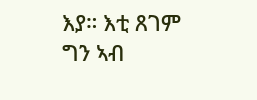እያ። እቲ ጸገም ግን ኣብ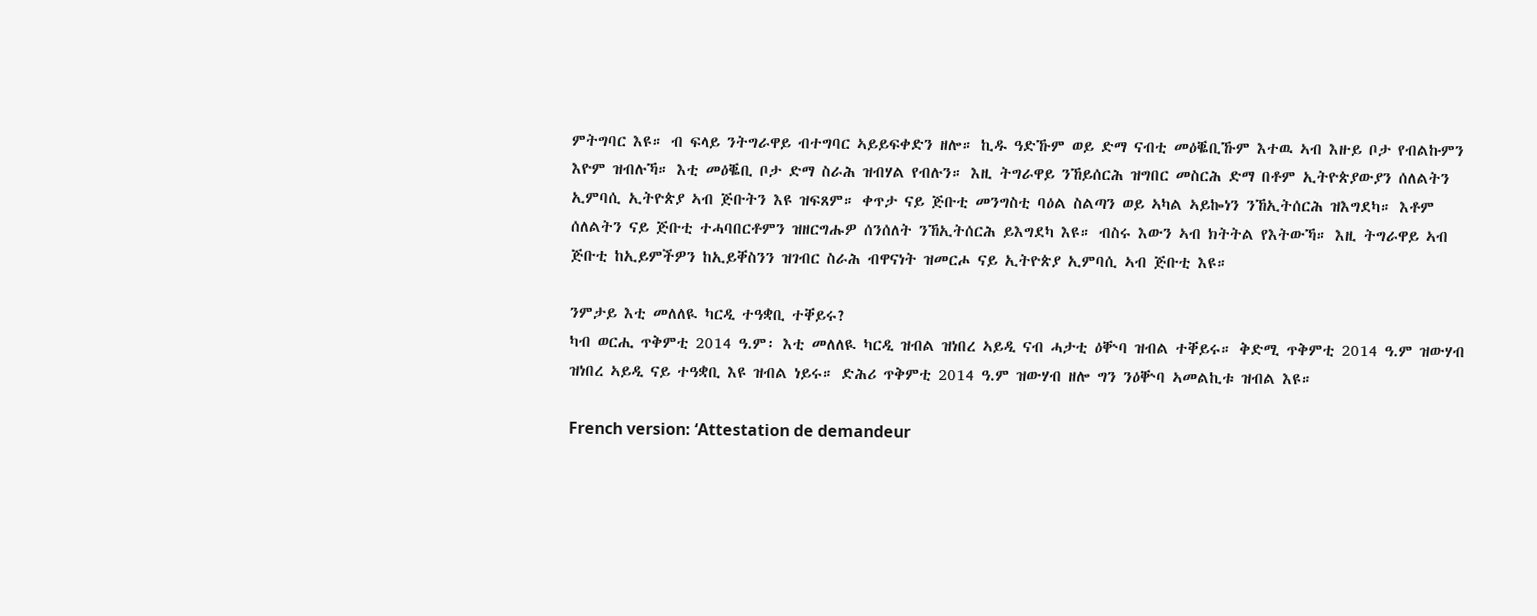ምትግባር እዩ። ብ ፍላይ ንትግራዋይ ብተግባር ኣይይፍቀድን ዘሎ። ኪዱ ዓድኹም ወይ ድማ ናብቲ መዕቘቢኹም እተዉ ኣብ እዙይ ቦታ የብልኩምን እዮም ዝብሉኻ። እቲ መዕቘቢ ቦታ ድማ ስራሕ ዝብሃል የብሉን። እዚ ትግራዋይ ንኸይሰርሕ ዝግበር መስርሕ ድማ በቶም ኢትዮጵያውያን ሰለልትን ኢምባሲ ኢትዮጵያ ኣብ ጅቡትን እዩ ዝፍጸም። ቀጥታ ናይ ጅቡቲ መንግስቲ ባዕል ስልጣን ወይ ኣካል ኣይኰነን ንኸኢትሰርሕ ዝእግደካ። እቶም ሰለልትን ናይ ጅቡቲ ተሓባበርቶምን ዝዘርግሑዎ ሰንሰለት ንኸኢትሰርሕ ይእግደካ እዩ። ብስሩ እውን ኣብ ክትትል የእትውኻ። እዚ ትግራዋይ ኣብ ጅቡቲ ከኢይምችዎን ከኢይቐስንን ዝገብር ስራሕ ብዋናነት ዝመርሖ ናይ ኢትዮጵያ ኢምባሲ ኣብ ጅቡቲ እዩ።

ንምታይ እቲ መለለዪ ካርዲ ተዓቋቢ ተቐይሩ?
ካብ ወርሒ ጥቅምቲ 2014 ዓ.ም፡ እቲ መለለዪ ካርዲ ዝብል ዝነበረ ኣይዲ ናብ ሓታቲ ዕቝባ ዝብል ተቐይሩ። ቅድሚ ጥቅምቲ 2014 ዓ.ም ዝውሃብ ዝነበረ ኣይዲ ናይ ተዓቋቢ እዩ ዝብል ነይሩ። ድሕሪ ጥቅምቲ 2014 ዓ.ም ዝውሃብ ዘሎ ግን ንዕቝባ ኣመልኪቱ ዝብል እዩ።

French version: ‘Attestation de demandeur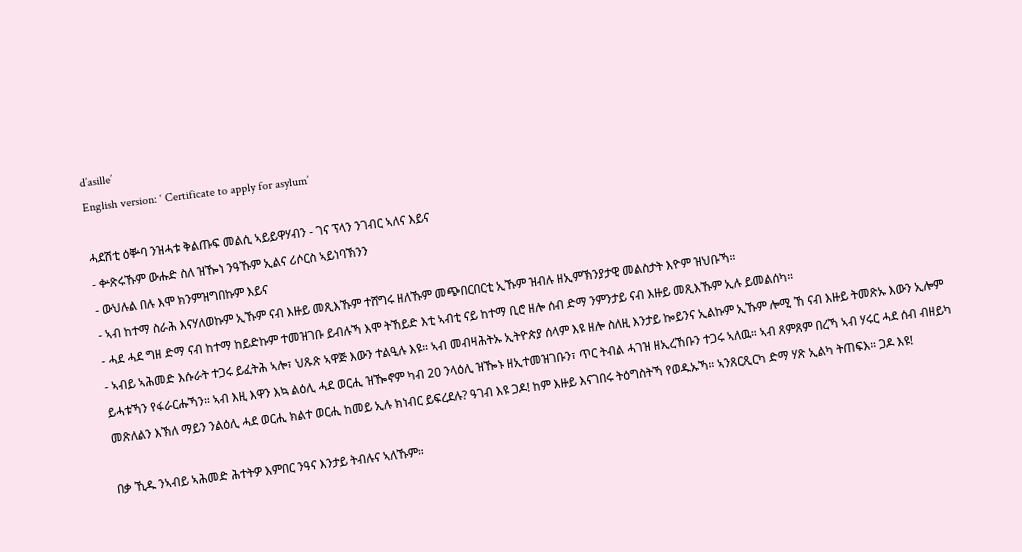d’asille’
English version: ‘ Certificate to apply for asylum’

ሓደሽቲ ዕቝባ ንዝሓቱ ቅልጡፍ መልሲ ኣይይዋሃብን ⁃ ገና ፕላን ንገብር ኣለና እይና
⁃ ቍጽሩኹም ውሑድ ስለ ዝዀነ ንዓኹም ኢልና ሪሶርስ ኣይነባኽንን
⁃ ውህሉል በሉ እሞ ክንምዝግበኩም እይና
⁃ ኣብ ከተማ ስራሕ እናሃለወኩም ኢኹም ናብ እዙይ መጺእኹም ተሸግሩ ዘለኹም መጭበርበርቲ ኢኹም ዝብሉ ዘኢምኽንያታዊ መልስታት እዮም ዝህቡኻ።
⁃ ሓደ ሓደ ግዘ ድማ ናብ ከተማ ከይድኩም ተመዝገቡ ይብሉኻ እሞ ትኸይድ እቲ ኣብቲ ናይ ከተማ ቢሮ ዘሎ ሰብ ድማ ንምንታይ ናብ እዙይ መጺእኹም ኢሉ ይመልሰካ።
⁃ ኣብይ ኣሕመድ እሱራት ተጋሩ ይፈትሕ ኣሎ፣ ህጹጽ ኣዋጅ እውን ተልዒሉ እዩ። ኣብ መብዛሕትኡ ኢትዮጵያ ሰላም እዩ ዘሎ ስለዚ እንታይ ኰይንና ኢልኩም ኢኹም ሎሚ ኸ ናብ እዙይ ትመጽኡ እውን ኢሎም ይሓቱኻን የፋራርሑኻን። ኣብ እዚ እዋን እኳ ልዕሊ ሓደ ወርሒ ዝዀኖም ካብ 20 ንላዕሊ ዝዀኑ ዘኢተመዝገቡን፣ ጥር ትብል ሓገዝ ዘኢረኸቡን ተጋሩ ኣለዉ። ኣብ ጸምጸም በረኻ ኣብ ሃሩር ሓደ ሰብ ብዘይካ መጽለልን እኽለ ማይን ንልዕሊ ሓደ ወርሒ ክልተ ወርሒ ከመይ ኢሉ ክነብር ይፍረደሉ? ዓገብ እዩ ጋዶ! ከም እዙይ እናገበሩ ትዕግስትኻ የወዱኡኻ። ኣንጸርጺርካ ድማ ሃጽ ኢልካ ትጠፍእ። ጋዶ እዩ!

በቃ ኺዱ ንኣብይ ኣሕመድ ሕተትዎ እምበር ንዓና እንታይ ትብሉና ኣለኹም።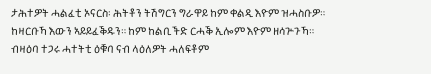ታሕተዎት ሓልፈቲ ኦናርስ፡ ሕትቶን ትሽግርን ግራዋይ ከም ቀልዲ እዮም ዝሓስቡዎ። ከዛርቡኻ እውን ኣይይፈቕዱን። ከም ከልቢ ችድ ርሓቕ ኢሎም እዮም ዘሳጕጉኻ። ብዛዕባ ተጋሩ ሓተትቲ ዕቑባ ናብ ላዕለዎት ሓለፍቶም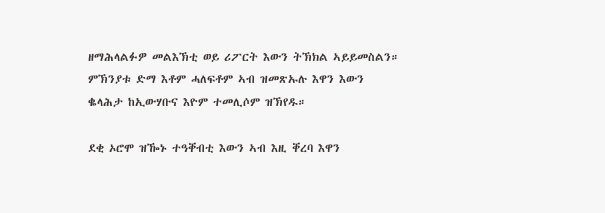ዘማሕላልፉዎ መልእኽቲ ወይ ሪፖርት እውን ትኽክል ኣይይመስልን። ምኽንያቱ ድማ እቶም ሓለፍቶም ኣብ ዝመጽኡሉ እዋን እውን ቈላሕታ ከኢውሃቡና እዮም ተመሊሶም ዝኽየዱ።

ደቂ ኦሮሞ ዝዀኑ ተዓቐብቲ እውን ኣብ እዚ ቐረባ እዋን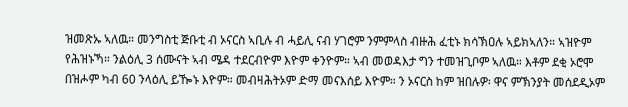ዝመጽኡ ኣለዉ። መንግስቲ ጅቡቲ ብ ኦናርስ ኣቢሉ ብ ሓይሊ ናብ ሃገሮም ንምምላስ ብዙሕ ፈቲኑ ክሳኽዐሉ ኣይክኣለን። ኣዝዮም የሕዝኑኻ። ንልዕሊ 3 ሰሙናት ኣብ ሜዳ ተደርብዮም እዮም ቀንዮም። ኣብ መወዳእታ ግን ተመዝጊቦም ኣለዉ። እቶም ደቂ ኦሮሞ በዝሖም ካብ 60 ንላዕሊ ይዀኑ እዮም። መብዛሕትኦም ድማ መናእሰይ እዮም። ን ኦናርስ ከም ዝበሉዎ፡ ዋና ምኽንያት መሰደዲኦም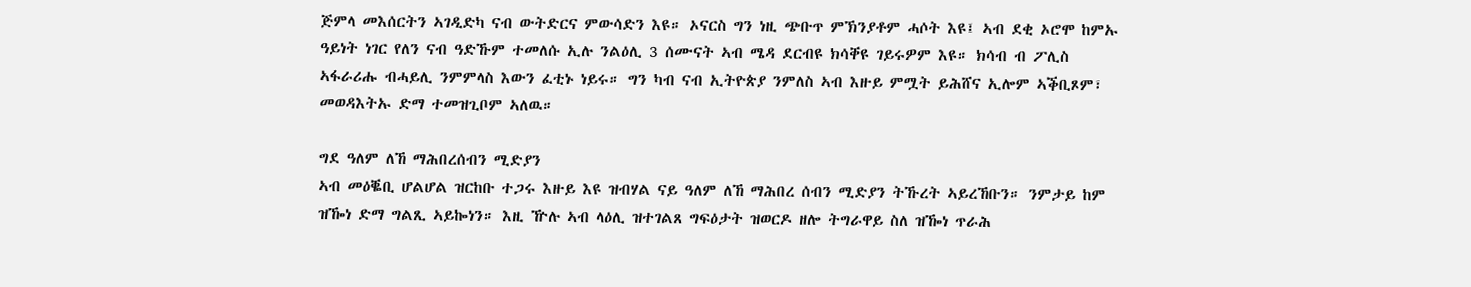ጅምላ መእሰርትን ኣገዲድካ ናብ ውትድርና ምውሳድን እዩ። ኦናርስ ግን ነዚ ጭቡጥ ምኽንያቶም ሓሶት እዩ፤ ኣብ ደቂ ኦሮሞ ከምኡ ዓይነት ነገር የለን ናብ ዓድኹም ተመለሱ ኢሉ ንልዕሊ 3 ሰሙናት ኣብ ሜዳ ደርብዩ ክሳቐዩ ገይሩዎም እዩ። ክሳብ ብ ፖሊስ ኣፋራሪሑ ብሓይሊ ንምምላስ እውን ፈቲኑ ነይሩ። ግን ካብ ናብ ኢትዮጵያ ንምለስ ኣብ እዙይ ምሟት ይሕሸና ኢሎም ኣቕቢጾም፣ መወዳእትኡ ድማ ተመዝጊቦም ኣለዉ።

ግደ ዓለም ለኸ ማሕበረሰብን ሚድያን
ኣብ መዕቘቢ ሆልሆል ዝርከቡ ተጋሩ እዙይ እዩ ዝብሃል ናይ ዓለም ለኸ ማሕበረ ሰብን ሚድያን ትኹረት ኣይረኸቡን። ንምታይ ከም ዝዀነ ድማ ግልጺ ኣይኰነን። እዚ ዅሉ ኣብ ላዕሊ ዝተገልጸ ግፍዕታት ዝወርዶ ዘሎ ትግራዋይ ስለ ዝዀነ ጥራሕ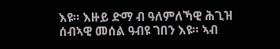እዩ። እዙይ ድማ ብ ዓለምለኻዊ ሕጊዝ ሰብኣዊ መሰል ዓብዩ ገበን እዩ። ኣብ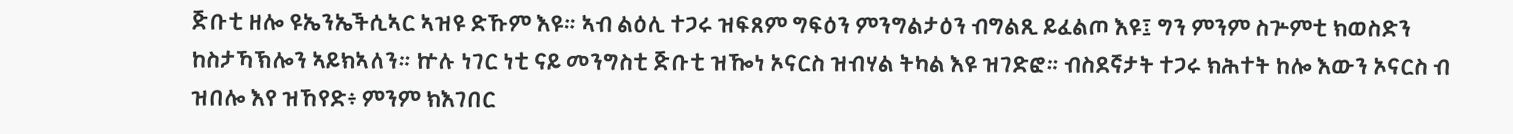ጅቡቲ ዘሎ ዩኤንኤችሲኣር ኣዝዩ ድኹም እዩ። ኣብ ልዕሊ ተጋሩ ዝፍጸም ግፍዕን ምንግልታዕን ብግልጺ ይፈልጦ እዩ፤ ግን ምንም ስጕምቲ ክወስድን ከስታኻኽሎን ኣይክኣለን። ኵሉ ነገር ነቲ ናይ መንግስቲ ጅቡቲ ዝዀነ ኦናርስ ዝብሃል ትካል እዩ ዝገድፎ። ብስደኛታት ተጋሩ ክሕተት ከሎ እውን ኦናርስ ብ ዝበሎ እየ ዝኸየድ፥ ምንም ክእገበር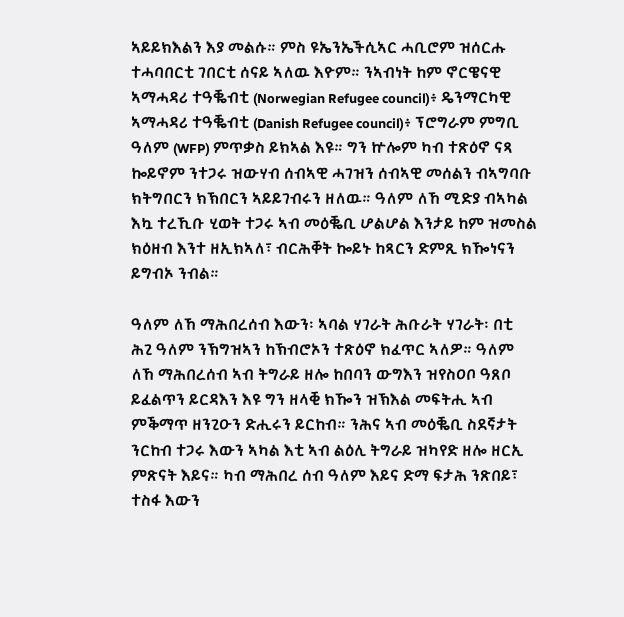ኣይይክእልን እያ መልሱ። ምስ ዩኤንኤችሲኣር ሓቢሮም ዝሰርሑ ተሓባበርቲ ገበርቲ ሰናይ ኣለዉ እዮም። ንኣብነት ከም ኖርዌናዊ ኣማሓዳሪ ተዓቘብቲ (Norwegian Refugee council)፥ ዴንማርካዊ ኣማሓዳሪ ተዓቘብቲ (Danish Refugee council)፥ ፕሮግራም ምግቢ ዓለም (WFP) ምጥቃስ ይክኣል እዩ። ግን ኵሎም ካብ ተጽዕኖ ናጻ ኰይኖም ንተጋሩ ዝውሃብ ሰብኣዊ ሓገዝን ሰብኣዊ መሰልን ብኣግባቡ ክትግበርን ክኽበርን ኣይይገብሩን ዘለዉ። ዓለም ለኸ ሚድያ ብኣካል እኳ ተረኺቡ ሂወት ተጋሩ ኣብ መዕቘቢ ሆልሆል እንታይ ከም ዝመስል ክዕዘብ እንተ ዘኢክኣለ፣ ብርሕቐት ኰይኑ ከጻርን ድምጺ ክዀነናን ይግብኦ ንብል።

ዓለም ለኸ ማሕበረሰብ እውን፡ ኣባል ሃገራት ሕቡራት ሃገራት፡ በቲ ሕጊ ዓለም ንኽግዝኣን ከኽብሮኦን ተጽዕኖ ክፈጥር ኣለዎ። ዓለም ለኸ ማሕበረሰብ ኣብ ትግራይ ዘሎ ከበባን ውግእን ዝየስዐቦ ዓጸቦ ይፈልጥን ይርዳእን እዩ ግን ዘላቒ ክዀን ዝኽእል መፍትሒ ኣብ ምቕማጥ ዘንጊዑን ድሒሩን ይርከብ። ንሕና ኣብ መዕቘቢ ስደኛታት ንርከብ ተጋሩ እውን ኣካል እቲ ኣብ ልዕሊ ትግራይ ዝካየድ ዘሎ ዘርኢ ምጽናት እይና። ካብ ማሕበረ ሰብ ዓለም እይና ድማ ፍታሕ ንጽበይ፣ ተስፋ እውን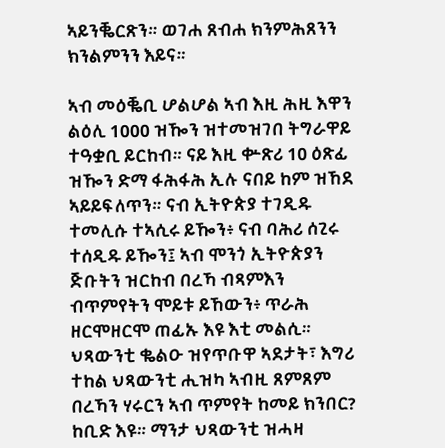ኣይንቘርጽን። ወገሐ ጸብሐ ክንምሕጸንን ክንልምንን እይና።

ኣብ መዕቘቢ ሆልሆል ኣብ እዚ ሕዚ እዋን ልዕሊ 1000 ዝዀን ዝተመዝገበ ትግራዋይ ተዓቋቢ ይርከብ። ናይ እዚ ቍጽሪ 10 ዕጽፊ ዝዀን ድማ ፋሕፋሕ ኢሉ ናበይ ከም ዝኸደ ኣይይፍለጥን። ናብ ኢትዮጵያ ተገዲዱ ተመሊሱ ተኣሲሩ ይዀን፥ ናብ ባሕሪ ሰጊሩ ተሰዲዱ ይዀን፤ ኣብ ሞንጎ ኢትዮጵያን ጅቡትን ዝርከብ በረኻ ብጻምእን ብጥምየትን ሞይቱ ይኸውን፥ ጥራሕ ዘርሞዘርሞ ጠፊኡ እዩ እቲ መልሲ። ህጻውንቲ ቈልዑ ዝየጥቡዋ ኣደታት፣ እግሪ ተከል ህጻውንቲ ሒዝካ ኣብዚ ጸምጸም በረኻን ሃሩርን ኣብ ጥምየት ከመይ ክንበር? ከቢድ እዩ። ማንታ ህጻውንቲ ዝሓዛ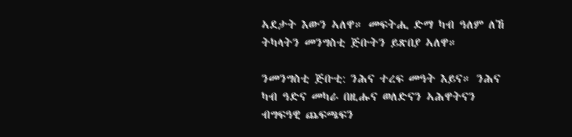ኣደታት እውን ኣለዋ። መፍትሒ ድማ ካብ ዓለም ለኸ ትካላትን መንግስቲ ጅቡትን ይጽበያ ኣለዋ።

ንመንግስቲ ጅቡቲ: ንሕና ተረፍ መዓት እይና። ንሕና ካብ ዓድና መካራ በዚሑና ወለድናን ኣሕዋትናን ብግፍዓዊ ጨፍጫፍን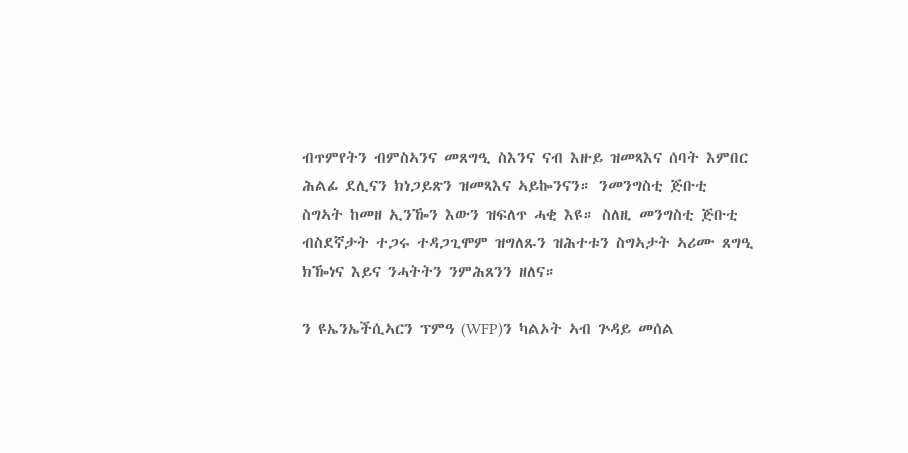ብጥምየትን ብምስኣንና መጸግዒ ስእንና ናብ እዙይ ዝመጻእና ሰባት እምበር ሕልፊ ደሊናን ክነጋይጽን ዝመጻእና ኣይኰንናን። ንመንግስቲ ጅቡቲ ስግኣት ከመዘ ኢንዀን እውን ዝፍለጥ ሓቂ እዩ። ስለዚ መንግስቲ ጅቡቲ ብስደኛታት ተጋሩ ተዳጋጊሞም ዝግለጹን ዝሕተቱን ስግኣታት ኣሪሙ ጸግዒ ክዀነና እይና ንሓትትን ንምሕጸንን ዘለና።

ን ዩኤንኤችሲኣርን ፕምዓ (WFP)ን ካልኦት ኣብ ጕዳይ መሰል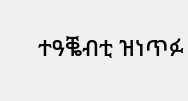ተዓቘብቲ ዝነጥፉ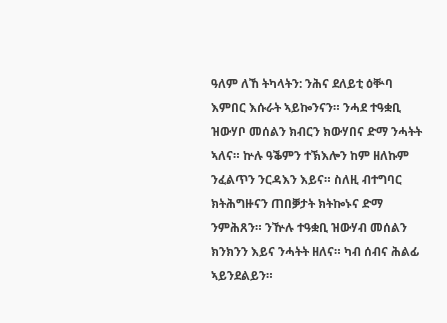ዓለም ለኸ ትካላትን: ንሕና ደለይቲ ዕቝባ እምበር እሱራት ኣይኰንናን። ንሓደ ተዓቋቢ ዝውሃቦ መሰልን ክብርን ክውሃበና ድማ ንሓትት ኣለና። ኵሉ ዓቕምን ተኽእሎን ከም ዘለኩም ንፈልጥን ንርዳእን እይና። ስለዚ ብተግባር ክትሕግዙናን ጠበቓታት ክትኰኑና ድማ ንምሕጸን። ንዅሉ ተዓቋቢ ዝውሃብ መሰልን ክንክንን እይና ንሓትት ዘለና። ካብ ሰብና ሕልፊ ኣይንደልይን።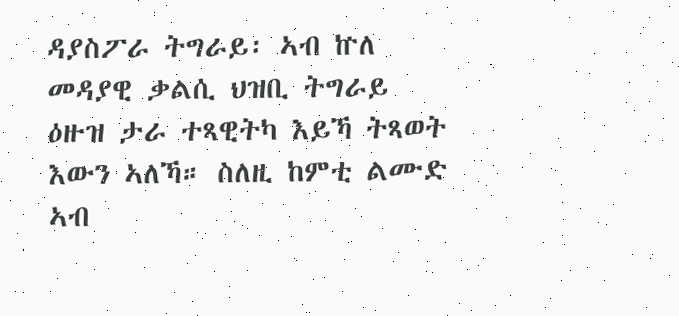ዳያስፖራ ትግራይ፡ ኣብ ኵለ መዳያዊ ቃልሲ ህዝቢ ትግራይ ዕዙዝ ታራ ተጻዊትካ እይኻ ትጻወት እውን ኣለኻ። ስለዚ ከምቲ ልሙድ ኣብ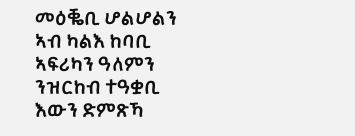መዕቘቢ ሆልሆልን ኣብ ካልእ ከባቢ ኣፍሪካን ዓለምን ንዝርከብ ተዓቋቢ እውን ድምጽኻ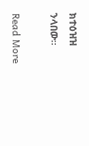ክተዕዝዝ ንላበው።

Read More